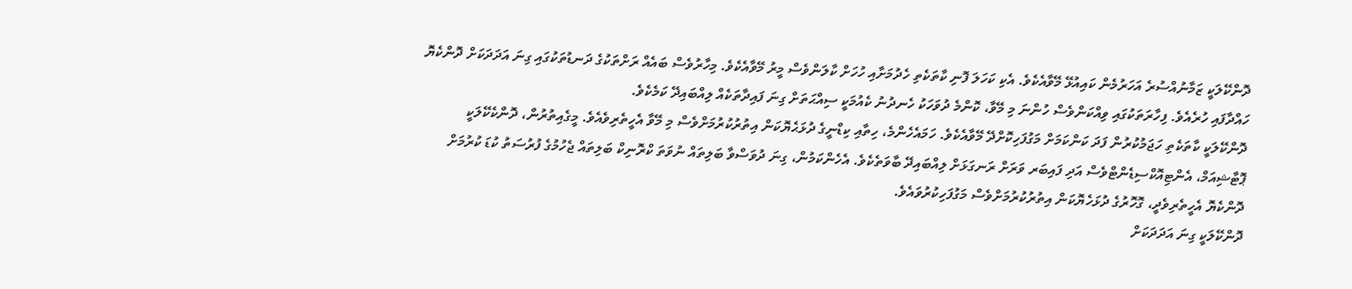ދޮންކޭލަކީ ޒަމާނުއްސުރެ އަހަރުމެން ކައިއުޅޭ މޭވާއެކެވެ. އެކި ކަހަލަ ފޮނި ކާތަކެތި ހެދުމަށާއި ހުހަށް ކާލަންވެސް މީރު މޭވާއެކެވެ. މިހާރުވެސް ބައެއް ރަށްތަކުގެ ދަނޑުތަކުގައި ގިނަ އަދަދަކަށް ދޮންކެޔޮ ހައްދާފައި ހުރެއެވެ. ފިހާރަތަކުގައި ވިއްކަންވެސް ހުންނަ މި މޭވާ، ކޮންމެ ދުވަހަކު ހެނދުނު ކެއުމަކީ ސިއްޙަތަށް ގިނަ ފައިދާތަކެއް ލިއްބައިދޭ ކަމެކެވެ.
ދޮންކޭލަކީ ކާތަކެތި ހަޖަމުކުރުން ފަދަ ކަންކަމަށް މަގުފަހިކޮށްދޭ މޭވާއެކެވެ. ހަމައެހެންމެ، ހިތާއި ކިޑްނީގެ ދުޅަޙެޔޮކަން އިތުރުކުރުމަށްވެސް މި މޭވާ އެހީތެރިވެއެވެ. މީގެއިތުރުން، ދޮންކެކޭލަކީ ޕޮޓާޝިއަމް، އެންޓިއޮކްސިޑެންޓްވެސް އަދި ފައިބަރ ވަރަށް ރަނގަޅަށް ލިއްބައިދޭ ބާވަތެކެވެ. އެހެންކަމުން، ގިނަ ދުވަސްވާ ބަލިތައް ނުވަތަ ކްރޮނިކް ބަލިތައް ޖެހުމުގެ ފުރުސަތު ކުޑަ ކުރުމަށް ދޮންކެޔޮ އެހީތެރިވެދީ، ގޮހޮރުގެ ދުޅަހެޔޮކަން އިތުރުކުރުމަށްވެސް މަގުފަހިކުރުވައެވެ.
ދޮންކޭލަކީ ގިނަ އަދަދަކަށް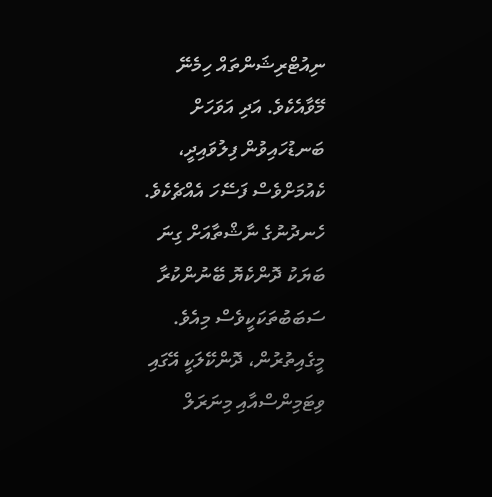ނިއުޓްރިޝަންތައް ހިމެނޭ މޭވާއެކެވެ. އަދި އަވަހަށް ބަނޑުހައިވުން ފިލުވައިދީ، ކެއުމަށްވެސް ފަސޭހަ އެއްޗެކެވެ. ހެނދުނުގެ ނާޝްތާއަށް ގިނަ ބަޔަކު ދޮންކެޔޮ ބޭނުންކުރާ ސަބަބުތަކަކީވެސް މިއެވެ. މީގެއިތުރުން، ދޮންކޭލަކީ އޭގައި ވިޓަމިންސްއާއި މިނަރަލް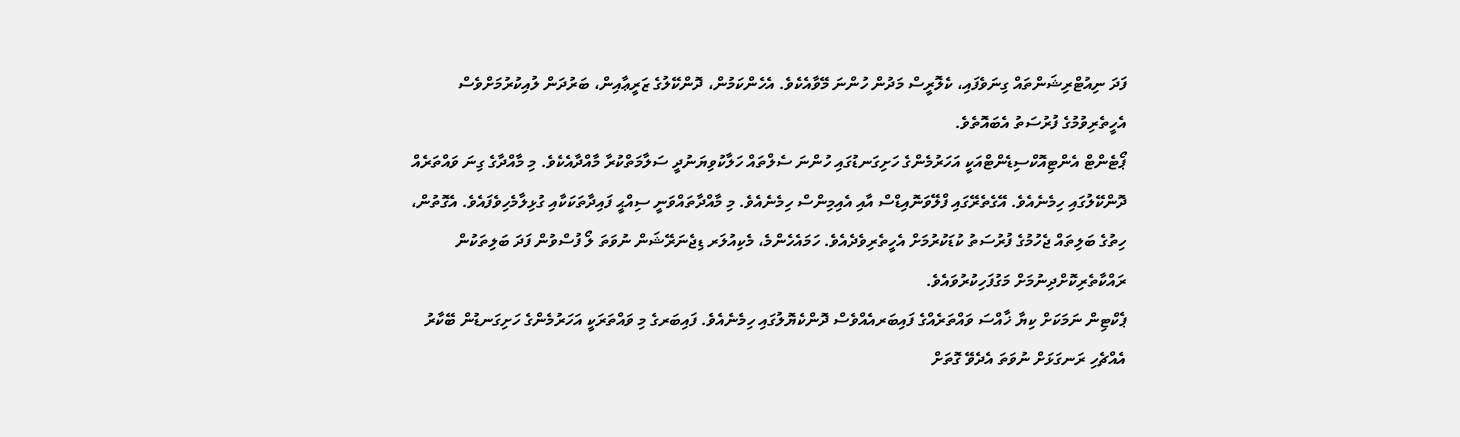ފަދަ ނިއުޓްރިޝަންތައް ގިނަވެފައި، ކެލޮރީސް މަދުން ހުންނަ މޭވާއެކެވެ. އެހެންކަމުން، ދޮންކޭލުގެ ޒަރީޢާއިން، ބަރުދަން ލުއިކުރުމަށްވެސް އެހީތެރިވުމުގެ ފުރުސަތު އެބައޮތެވެ.
ޕޯޓެންޓް އެންޓިއޮކްސިޑެންޓްއަކީ އަހަރުމެންގެ ހަށިގަނޑުގައި ހުންނަ ސެލްތައް ހަލާކުވިޔަނުދީ ސަލާމަތްކުރާ މާއްދާއެކެވެ. މި މާއްދާގެ ގިނަ ވައްތަރެއް ދޮންކޭލުގައި ހިމެނެއެވެ. އޭގެތެރޭގައި ފްލޭވަނޮއިޑްސް އާއި އެއިމިންސް ހިމެނެއެވެ. މި މާއްދާތައްވަނީ ސިއްޙީ ފައިދާތަކަކާއި ގުޅިލާމެހިވެފައެވެ. އެގޮތުން، ހިތުގެ ބަލިތައް ޖެހުމުގެ ފުރުސަތު ކުޑަކުރުމަށް އެހީތެރިވެދެއެވެ. ހަމައެހެންމެ، މެކިއުލަރ ޑިޖެނަރޭޝަން ނުވަތަ ލޯ ފުސްވުން ފަދަ ބަލިތަކުން ރައްކާތެރިކޮށްދިނުމަށް މަގުފަހިކުރުވައެވެ.
ޕެކްޓިން ނަމަކަށް ކިޔާ ޚާއްސަ ވައްތަރެއްގެ ފައިބަރއެއްވެސް ދޮންކެޔޮލުގައި ހިމެނެއެވެ. ފައިބަރގެ މި ވައްތަރަކީ އަހަރުމެންގެ ހަށިގަނޑުން ބޭކާރު އެއްޗެހި ރަނގަޅަށް ނުވަތަ އެދެވޭ ގޮތަށް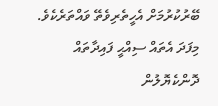ބޭރުކުރުމަށް އެހީތެރިވެތޭ ވައްތަރެކެވެ. މިފަދަ އެތައް ސިއްޙީ ފައިދާތައް ދޮންކެޔޮލުން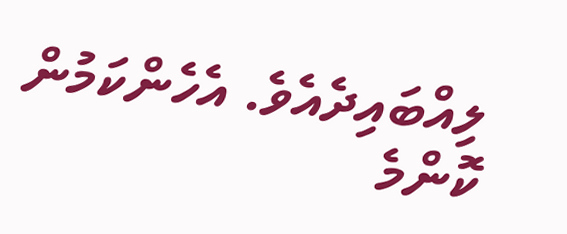ލިއްބައިދެއެވެ. އެހެންކަމުން ކޮންމެ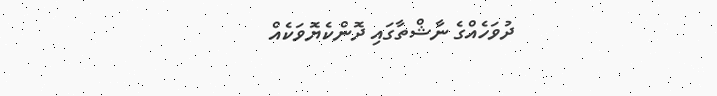ދުވަހެއްގެ ނާޝްތާގައި ދޮންކެޔޮވަކެއް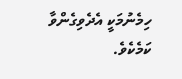ހިމެނުމަކީ އެދެވިގެންވާ ކަމެކެވެ.